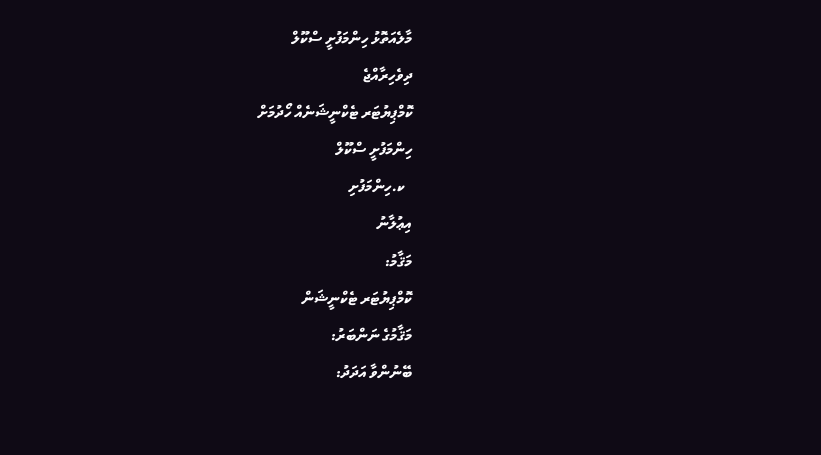މާލެއަތޮޅު ހިންމަފުށީ ސްކޫލް
ދިވެހިރާއްޖެ
ކޮމްޕިޔުޓަރ ޓެކްނީޝަނެއް ހޯދުމަށް
ހިންމަފުށީ ސްކޫލް
  ކ.ހިންމަފުށި
އިޢުލާނު
މަޤާމު:
ކޮމްޕިޔުޓަރ ޓެކްނީޝަން
މަޤާމުގެ ނަންބަރު:
ބޭނުންވާ އަދަދު: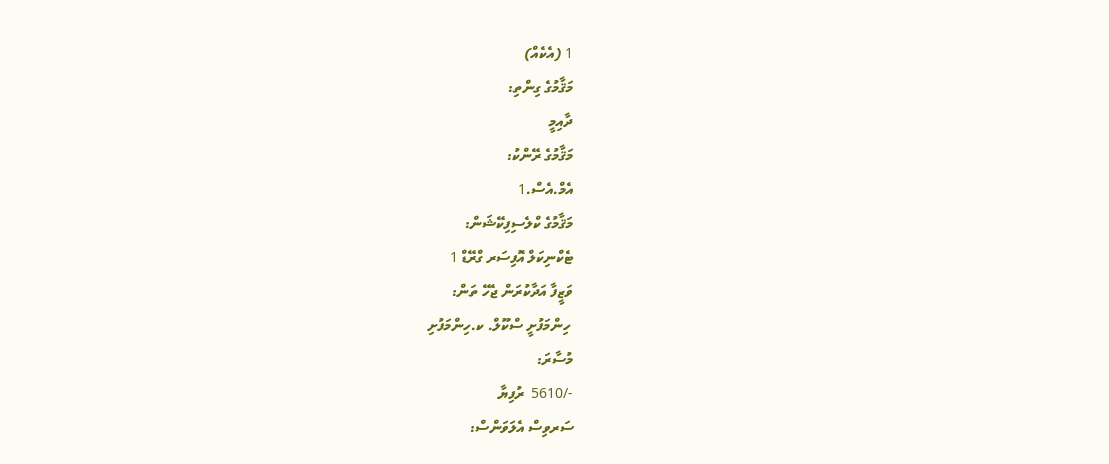1 (އެކެއް)
މަޤާމުގެ ގިންތި:
ދާއިމީ
މަޤާމުގެ ރޭންކު:
އެމް.އެސް.1
މަޤާމުގެ ކްލެސިފިކޭޝަން:
ޓެކްނިކަލް އޮފިސަރ ގްރޭޑް 1
ވަޒީފާ އަދާކުރަން ޖެހޭ ތަން:
 ހިންމަފުށީ ސްކޫލް. ކ.ހިންމަފުށި
މުސާރަ:
-/5610  ރުފިޔާ
ސަރވިސް އެލަވަންސް: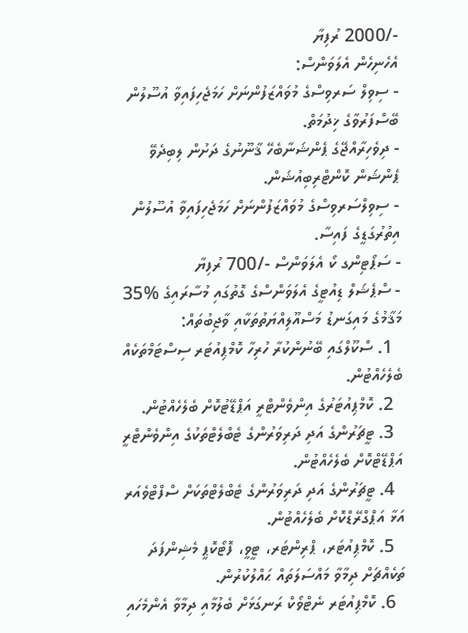-/2000 ރުފިޔާ
އެހެނިހެން އެލަވަންސް:
- ސިވިލް ސަރވިސްގެ މުވައްޒަފުންނަށް ހަމަޖެހިފައިވާ އުސޫލުން ބޭސްފަރުވާގެ ޚިދުމަތް.
- ދިވެހިރާއްޖޭގެ ޕެންޝަނާބެހޭ ޤާނޫނުގެ ދަށުން ލިބިދެވޭ ޕެންޝަން ކޮންޓްރިބިއުޝަން.
- ސިވިލްސަރވިސްގެ މުވައްޒަފުންނަށް ހަމަޖެހިފައިވާ އުސޫލުން އިތުރުގަޑީގެ ފައިސާ.
- ސަޕޯޓިންގ ކޯ އެލަވަންސް -/700 ރުފިޔާ
- ސްޕެޝަލް ޑިއުޓީގެ އެލަވަންސްގެ ގޮތުގައި މުސާރައިގެ %35
މަޤާމުގެ މައިގަނޑު މަސްއޫލިއްޔަތުތަކާއި ވާޖިބުތައް:
  1. ސްކޫލްގައި ބޭނުންކުރާ ހުރިހާ ކޮމްޕިއުޓަރ ސިސްޓަމްތަކެއް ބެލެހެއްޓުން.
  2. ކޮމްޕިއުޓަރުގެ އިންވެންޓްރީ އަޕްޑޭޓުކޮށް ބެލެހެއްޓުން.
  3. ޓީޗަރުންގެ އަދި ދަރިވަރުންގެ ޓެބްލެޓްތަކުގެ އިންވެންޓްރީ އަޕްޑޭޓްކޮށް ބެލެހެއްޓުން.
  4. ޓީޗަރުންގެ އަދި ދަރިވަރުންގެ ޓެބްލެޓްތަކަށް ސްފްޓްވެއަރ އަޅާ އަޕްގްރޭޑްކޮށް ބެލެހެއްޓުން.
  5. ކޮމްޕިއުޓަރ، ޕްރިންޓަރ، ޓީވީ، ފޮޓޯކޮޕީ މެޝިންފަދަ ތަކެއްޗަށް ދިމާވާ މައްސަލަތައް ޙައްލުކުރުން.
  6. ކޮމްޕިއުޓަރ ނެޓްވޯކް ރަނގަޅަށް ބެލުމާއި ދިމާވާ އެންމެހައި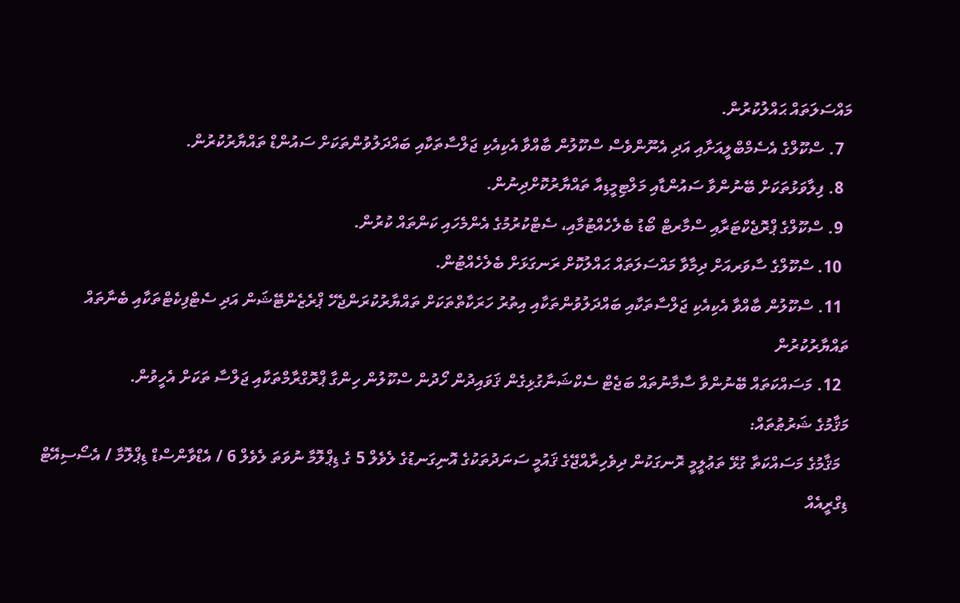މައްސަލަތައް ޙައްލުކުރުން.
  7. ސްކޫލްގެ އެސެމްބްލީއަށާއި އަދި އެނޫންވެސް ސްކޫލުން ބާއްވާ އެކިއެކި ޖަލްސާތަކާއި ބައްދަލުވުންތަކަށް ސައުންޑް ތައްޔާރުކުރުން.
  8. ފިލާވަޅުތަކަށް ބޭނުންވާ ސައުންޑާއި މަލްޓިމީޑިއާ ތައްޔާރުކޮށްދިނުން.
  9. ސްކޫލްގެ ޕްރޮޖެކްޓަރާއި ސްމާރޓް ބޯޑު ބެލެހެއްޓުމާއި، ސެޓްކުރުމުގެ އެންމެހައި ކަންތައް ކުރުން.
  10. ސްކޫލްގެ ސާވަރއަށް ދިމާވާ މައްސަލަތައް ޙައްލުކޮށް ރަނގަޅަށް ބެލެހެއްޓުން.
  11. ސްކޫލުން ބާއްވާ އެކިއެކި ޖަލްސާތަކާއި ބައްދަލުވުންތަކާއި އިތުރު ހަރަކާތްތަކަށް ތައްޔާރުކުރަންޖެހޭ ޕްރެޒެންޓޭޝަން އަދި ސެޓްފިކެޓްތަކާއި ބެނާތައް ތައްޔާރުކުރުން
  12. މަސައްކަތައް ބޭނުންވާ ސާމާނުތައް ބަޖެޓް ސެކްޝަނާގުޅިގެން ޤަވައިދުން ހޯދުން ސްކޫލުން ހިންގާ ޕްރޮގްރާމްތަކާއި ޖަލްސާ ތަކަށް އެހީވުން.
މަޤާމުގެ ޝަރުޠުތައް:
  މަޤާމުގެ މަސައްކަތާ ގުޅޭ ތަޢުލީމީ ރޮނގަކުން ދިވެހިރާއްޖޭގެ ޤައުމީ ސަނަދުތަކުގެ އޮނިގަނޑުގެ ލެވެލް 5 ގެ ޑިޕްލޮމާ ނުވަތަ ލެވެލް 6 / އެޑްވާންސްޑް ޑިޕްލޮމާ / އެސޯސިއޭޓް ޑިގްރީއެއް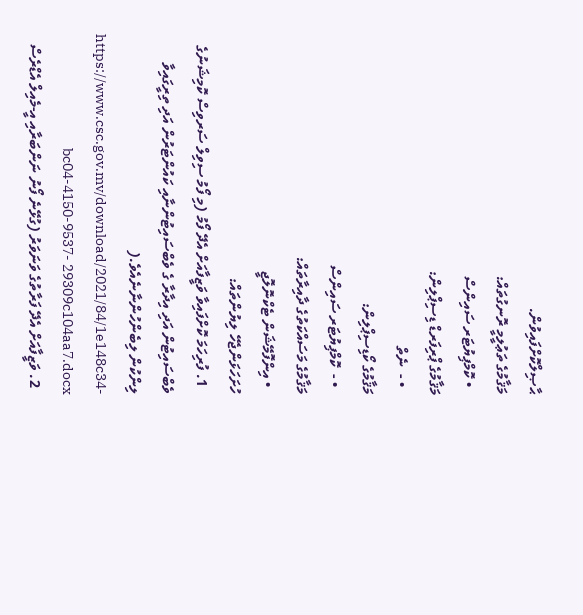ޙާޞިލްކޮށްފައިވުން.
މަޤާމުގެ ތަޢުލީމީ ރޮނގުތައް:
  • ކޮމްޕިޔުޓަރ ސައިންސް
މަޤާމުގެ ޕްރިފަރޑް ޑިސިޕްލިން:
  • -  ނެތް
މަޤާމުގެ ކޯޑިސިޕްލިން:
  • -  ކޮމްޕިޔުޓަރ ސައިންސް
މަޤާމުގެ މަސައްކަތުގެ ދާއިރާތައް:
  • އިންފޮމޭޝަން ޓެކްނޮލޮޖީ
ހުށަހަޅަންޖެހޭ ލިޔުންތައް:
  1. ފުރިހަމަ ކޮށްފައިވާ ވަޒީފާއަށް އެދޭ ފޯމު (މި ފޯމު ސިވިލް ސަރވިސް ކޮމިޝަނުގެ ވެބްސައިޓުން އަދި އިދާރާ ގެ ވެބްސައިޓުންނާއި ކައުންޓަރުން އަދި ތިރީގައިވާ ލިންކުން ލިބެންހުންނާނެއެވެ.( https://www.csc.gov.mv/download/2021/84/1e148c34-bc04-4150-9537- 29309c104aa7.docx
  2. ވަޒީފާއަށް އެދޭ ފަރާތުގެ ވަނަވަރު (ގުޅޭނެ ފޯނު ނަންބަރާއި އީ-މެއިލް އެޑްރެސް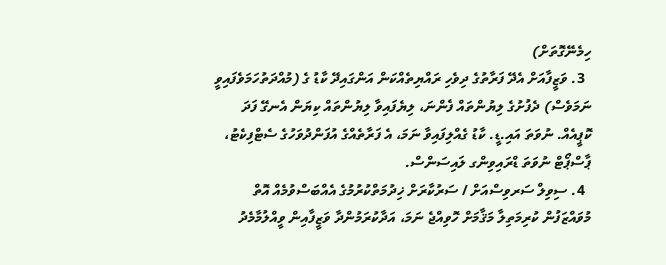ހިމެނޭގޮތަށް)
  3. ވަޒީފާއަށް އެދޭ ފަރާތުގެ ދިވެހި ރައްޔިތެއްކަން އަންގައިދޭ ކާޑު ގެ (މުއްދަތުހަމަވެފައިވީ ނަމަވެސް) ދެފުށުގެ ލިޔުންތައް ފެންނަ، ލިޔެފައިވާ ލިޔުންތައް ކިޔަން އެނގޭ ފަދަ ކޮޕީއެއް. ނުވަތަ އައި.ޑީ. ކާޑު ގެއްލިފައިވާ ނަމަ، އެ ފަރާތެއްގެ އުފަންދުވަހުގެ ސެޓްފިކެޓު، ޕާސްޕޯޓް ނުވަތަ ޑްރައިވިންގ ލައިސަންސް.
  4. ސިވިލް ސަރވިސްއަށް / ސަރުކާރަށް ޚިދުމަތްކުރުމުގެ އެއްބަސްވުމެއް އޮތް މުވައްޒަފުން ކުރިމަތިލާ މަޤާމަށް ހޮވިއްޖެ ނަމަ، އަދާކުރަމުންދާ ވަޒީފާއިން ވީއްލުމާމެދު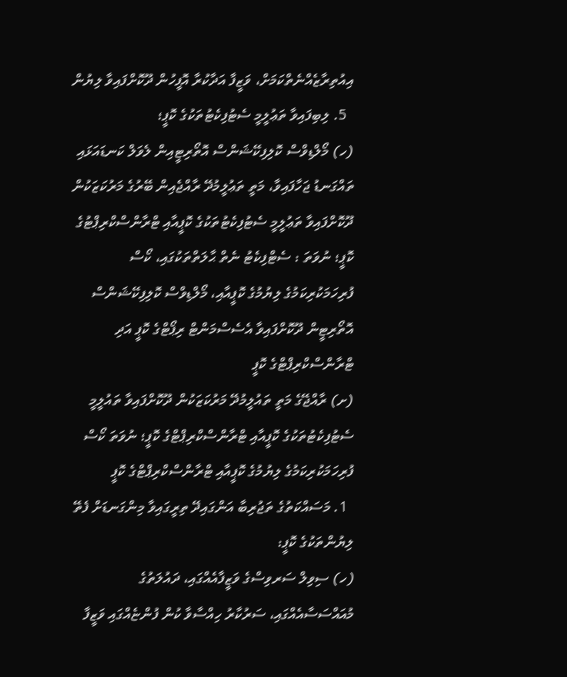އިއުތިރާޒެއްނެތްކަމަށް، ވަޒީފާ އަދާކުރާ އޮފީހުން ދޫކޮށްފައިވާ ލިޔުން
  5. ލިބިފައިވާ ތަޢުލީމީ ސެޓުފިކެޓުތަކުގެ ކޮޕީ؛
(ހ) މޯލްޑިވްސް ކޮލިފިކޭޝަންސް އޮތޯރިޓީއިން ލެވަލް ކަނޑައަޅައި ތައްގަނޑު ޖަހާފައިވާ، މަތީ ތަޢުލީމުދޭ ރާއްޖެއިން ބޭރުގެ މަރުކަޒަކުން ދޫކޮށްފައިވާ ތަޢުލީމީ ސެޓުފިކެޓުތަކުގެ ކޮޕީއާއި ޓްރާންސްކްރިޕްޓުގެ ކޮޕީ؛ ނުވަތަ : ސެޓްފިކެޓު ނެތް ޙާލަތްތަކުގައި، ކޯސް ފުރިހަމަކުރިކަމުގެ ލިޔުމުގެ ކޮޕީއާއި، މޯލްޑިވްސް ކޮލިފިކޭޝަންސް އޮތޯރިޓީން ދޫކޮށްފައިވާ އެސެސްމަންޓް ރިޕޯޓްގެ ކޮޕީ އަދި ޓްރާންސްކްރިޕްޓްގެ ކޮޕީ
(ށ) ރާއްޖޭގެ މަތީ ތައުލީމުދޭ މަރުކަޒަކުން ދޫކޮށްފައިވާ ތައުލީމީ ސެޓުފިކެޓުތަކުގެ ކޮޕީއާއި ޓްރާންސްކްރިޕްޓްގެ ކޮޕީ؛ ނުވަތަ ކޯސް ފުރިހަމަކުރިކަމުގެ ލިޔުމުގެ ކޮޕީއާއި ޓްރާންސްކްރިޕްޓްގެ ކޮޕީ
  1. މަސައްކަތުގެ ތަޖުރިބާ އަންގައިދޭ ތިރީގައިވާ މިންގަނޑަށް ފެތޭ ލިޔުންތަކުގެ ކޮޕީ:
(ހ) ސިވިލް ސަރވިސްގެ ވަޒީފާއެއްގައި، ދައުލަތުގެ މުއައްސަސާއެއްގައި، ސަރުކާރު ހިއްސާވާ ކުން ފުންޏެއްގައި ވަޒީފާ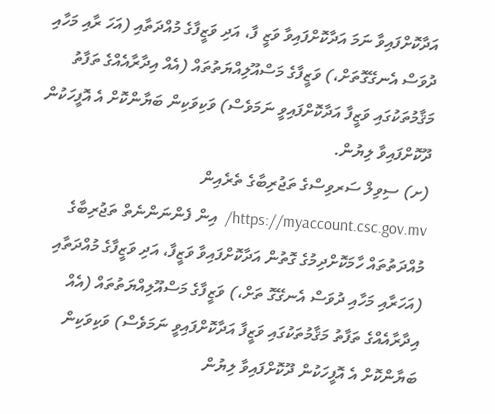އަދާކޮށްފައިވާ ނަމަ އަދާކޮށްފައިވާ ވަޒީ ފާ، އަދި ވަޒީފާގެ މުއްދަތާއި (އަހަ ރާއި މަހާއި ދުވަސް އެނގޭގޮތަށް،) ވަޒީފާގެ މަސްއޫލިއްޔަތުތައް (އެއް އިދާރާއެއްގެ ތަފާތު މަޤާމުތަކުގައި ވަޒީފާ އަދާކޮށްފައިވީ ނަމަވެސް) ވަކިވަކިން ބަޔާންކޮށް އެ އޮފީހަކުން ދޫކޮށްފައިވާ ލިޔުން.
(ށ) ސިވިލް ސަރވިސްގެ ތަޖުރިބާގެ ތެރެއިން https://myaccount.csc.gov.mv/  އިން ފެންނަންނެތް ތަޖުރިބާގެ މުއްދަތުތައް ހާމަކޮށްދިމުގެ ގޮތުން އަދާކޮށްފައިވާ ވަޒީފާ، އަދި ވަޒީފާގެ މުއްދަތާއި (އަހަރާއި މަހާއި ދުވަސް އެނގޭގޮ ތަށް،) ވަޒީފާގެ މަސްއޫލިއްޔަތުތައް (އެއް އިދާރާއެއްގެ ތަފާތު މަޤާމުތަކުގައި ވަޒީފާ އަދާކޮށްފައިވީ ނަމަވެސް) ވަކިވަކިން ބަޔާންކޮށް އެ އޮފީހަކުން ދޫކޮށްފައިވާ ލިޔުން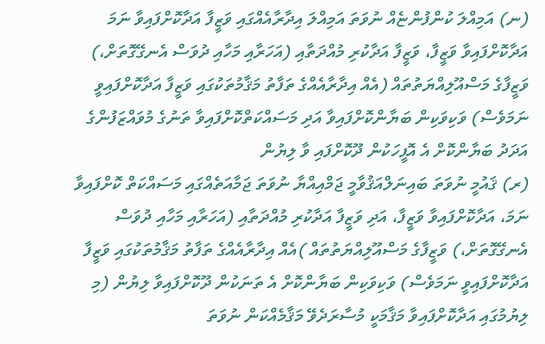(ނ) އަމިއްލަ ކުންފުންޏެއް ނުވަތަ އަމިއްލަ އިދާރާއެއްގައި ވަޒީފާ އަދާކޮށްފައިވާ ނަމަ އަދާކޮށްފައިވާ ވަޒީފާ، ވަޒީފާ އަދާކުރި މުއްދަތާއި (އަހަރާއި މަހާއި ދުވަސް އެނގޭގޮތަށް،) ވަޒީފާގެ މަސްއޫލިއްޔަތުތައް (އެއް އިދާރާއެއްގެ ތަފާތު މަޤާމުތަކުގައި ވަޒީފާ އަދާކޮށްފައިވީ ނަމަވެސް) ވަކިވަކިން ބަޔާންކޮށްފައިވާ އަދި މަސައްކަތްކޮށްފައިވާ ތަނުގެ މުވައްޒަފުންގެ އަދަދު ބަޔާންކޮށް އެ އޮފީހަކުން ދޫކޮށްފައި ވާ ލިޔުން
(ރ) ޤައުމީ ނުވަތަ ބައިނަލްއަޤުވާމީ ޖަމްއިއްޔާ ނުވަތަ ޖަމާއަތެއްގައި މަސައްކަތް ކޮށްފައިވާ ނަމަ، އަދާކޮށްފައިވާ ވަޒީފާ، އަދި ވަޒީފާ އަދާކުރި މުއްދަތާއި (އަހަރާއި މަހާއި ދުވަސް އެނގޭގޮތަށް،) ވަޒީފާގެ މަސްއޫލިއްޔަތުތައް )އެއް އިދާރާއެއްގެ ތަފާތު މަޤާމުތަކުގައި ވަޒީފާ އަދާކޮށްފައިވީ ނަމަވެސް) ވަކިވަކިން ބަޔާންކޮށް އެ ތަނަކުން ދޫކޮށްފައިވާ ލިޔުން (މި ލިޔުމުގައި އަދާކޮށްފައިވާ މަޤާމަކީ މުސާރަދެވޭ މަޤާމެއްކަން ނުވަތަ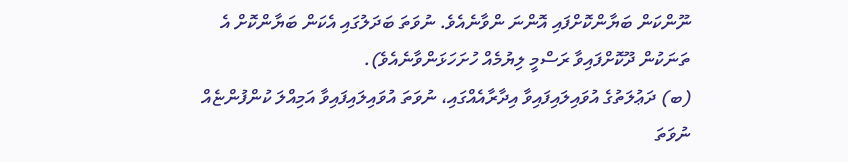ނޫންކަން ބަޔާންކޮށްފައި އޮންނަ ންވާނެއެވެ. ނުވަތަ ބަދަލުގައި އެކަން ބަޔާންކޮށް އެ ތަނަކުން ދޫކޮށްފައިވާ ރަސްމީ ލިޔުމެއް ހުށަހަޅަންވާނެއެވެ).
(ބ) ދަޢުލަތުގެ އުވައިލައިފައިވާ އިދާރާއެއްގައި، ނުވަތަ އުވައިލައިފައިވާ އަމިއްލަ ކުންފުންޏެއް ނުވަތަ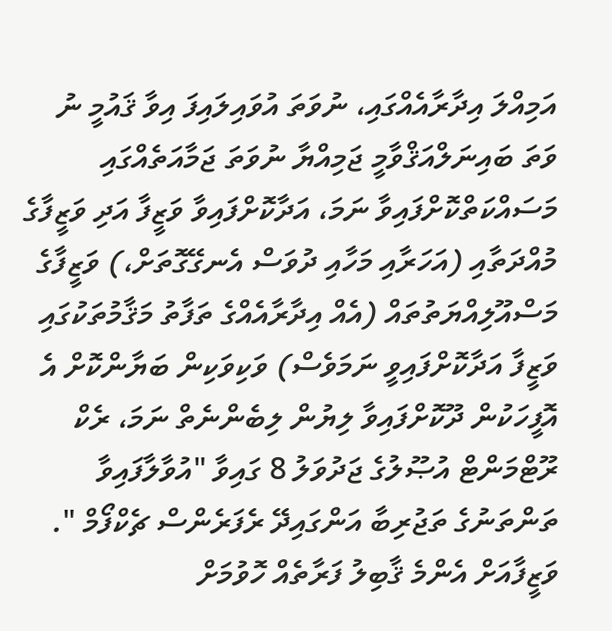އަމިއްލަ އިދާރާއެއްގައި، ނުވަތަ އުވައިލައިފަ އިވާ ޤައުމީ ނު ވަތަ ބައިނަލްއަޤްވާމީ ޖަމިއްޔާ ނުވަތަ ޖަމާއަތެއްގައި މަސައްކަތްކޮށްފައިވާ ނަމަ، އަދާކޮށްފައިވާ ވަޒީފާ އަދި ވަޒީފާގެ މުއްދަތާއި (އަހަރާއި މަހާއި ދުވަސް އެނގޭގޮތަށް،) ވަޒީފާގެ މަސްއޫލިއްޔަތުތައް (އެއް އިދާރާއެއްގެ ތަފާތު މަޤާމުތަކުގައި ވަޒީފާ އަދާކޮށްފައިވީ ނަމަވެސް) ވަކިވަކިން ބަޔާންކޮށް އެ އޮފީހަކުން ދޫކޮށްފައިވާ ލިޔުން ލިބެންނެތް ނަމަ، ރެކް ރޫޓްމަންޓް އުޞޫލުގެ ޖަދުވަލު 8 ގައިވާ "އުވާލާފައިވާ ތަންތަނުގެ ތަޖުރިބާ އަންގައިދޭ ރެފަރެންސް ޗެކްފޯމް ".
ވަޒީފާއަށް އެންމެ ޤާބިލު ފަރާތެއް ހޮވުމަށް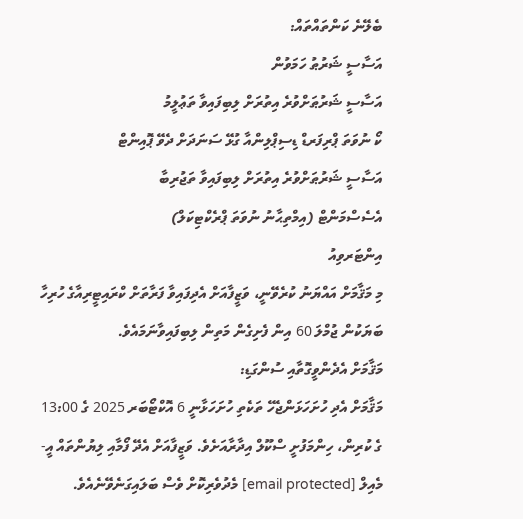ބެލޭނެ ކަންތައްތައް:
އަސާސީ ޝަރުޠު ހަމަވުން
އަސާސީ ޝަރުޠަށްވުރެ އިތުރަށް ލިބިފައިވާ ތަޢުލީމު
ކޯ ނުވަތަ ޕްރިފަރޑް ޑިސިޕްލިންއާ ގުޅޭ ސަނަދަށް ދެވޭ ޕޮއިންޓް
އަސާސީ ޝަރުޠަށްވުރެ އިތުރަށް ލިބިފައިވާ ތަޖުރިބާ
އެސެސްމަންޓް (އިމްތިޙާނު ނުވަތަ ޕްރެކްޓިކަލް)
އިންޓަރވިއު
މި މަޤާމަށް އައްޔަނު ކުރެވޭނީ، ވަޒީފާއަށް އެދިފައިވާ ފަރާތަށް ކްރައިޓީރިއާގެ ހުރިހާ ބަޔަކުން ޖުމްލަ 60 އިން ފެށިގެން މަތިން ލިބިފައިވާނަމައެވެ.
މަޤާމަށް އެދެންވީގޮތާއި ސުންގަޑި:
މަޤާމަށް އެދި ހުށަހަޅަންޖެހޭ ތަކެތި ހުށަހަޅާނީ 6 އޮކްޓޯބަރ 2025 ގެ 13:00 ގެ ކުރިން، ހިންމަފުށީ ސްކޫލް އިދާރާއަށެވެ. ވަޒީފާއަށް އެދޭ ފޯމާއި ލިޔުންތައް އީ-މެއިލް [email protected] މެދުވެރިކޮށް ވެސް ބަލައިގަނެވޭނެއެވެ.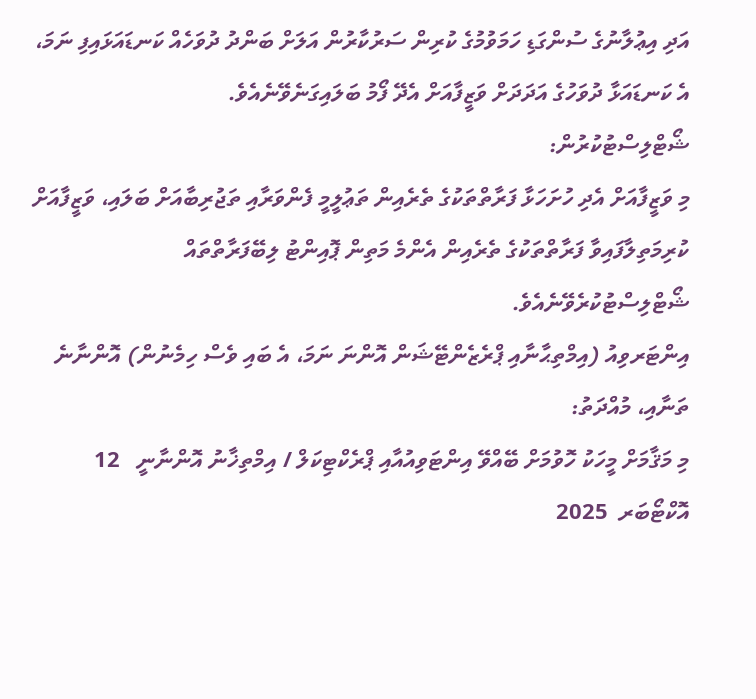އަދި އިޢުލާނުގެ ސުންގަޑި ހަމަވުމުގެ ކުރިން ސަރުކާރުން އަލަށް ބަންދު ދުވަހެއް ކަނޑައަޅައިފި ނަމަ، އެ ކަނޑައަޅާ ދުވަހުގެ އަދަދަށް ވަޒީފާއަށް އެދޭ ފޯމު ބަލައިގަނެވޭނެއެވެ.
ޝޯޓްލިސްޓުކުރުން:
މި ވަޒީފާއަށް އެދި ހުށަހަޅާ ފަރާތްތަކުގެ ތެރެއިން ތަޢުލީމީ ފެންވަރާއި ތަޖުރިބާއަށް ބަލައި، ވަޒީފާއަށް ކުރިމަތިލާފައިވާ ފަރާތްތަކުގެ ތެރެއިން އެންމެ މަތިން ޕޮއިންޓު ލިބޭފަރާތްތައް ޝޯޓްލިސްޓުކުރެވޭނެއެވެ.
އިންޓަރވިއު (އިމްތިޙާނާއި ޕްރެޒެންޓޭޝަން އޮންނަ ނަމަ، އެ ބައި ވެސް ހިމެނުން) އޮންނާނެ ތަނާއި، މުއްދަތު:
މި މަޤާމަށް މީހަކު ހޮވުމަށް ބޭއްވޭ އިންޓަވިއުއާއި ޕްރެކްޓިކަލް / އިމްތިޚާނު އޮންނާނީ   12 އޮކްޓޯބަރ  2025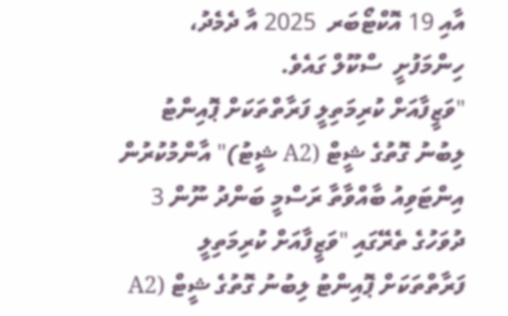އާއި 19 އޮކްޓޯބަރ  2025 އާ ދެމެދު، ހިންމަފުށީ  ސްކޫލް ގައެވެ.
"ވަޒީފާއަށް ކުރިމަތިލީ ފަރާތްތަކަށް ޕޮއިންޓު ލިބުނު ގޮތުގެ ޝީޓް (A2 ޝީޓު)" އާންމުކުރުން
އިންޓަވިއު ބާއްވާތާ ރަސްމީ ބަންދު ނޫން 3 ދުވަހުގެ ތެރޭގައި "ވަޒީފާއަށް ކުރިމަތިލީ ފަރާތްތަކަށް ޕޮއިންޓު ލިބުނު ގޮތުގެ ޝީޓް (A2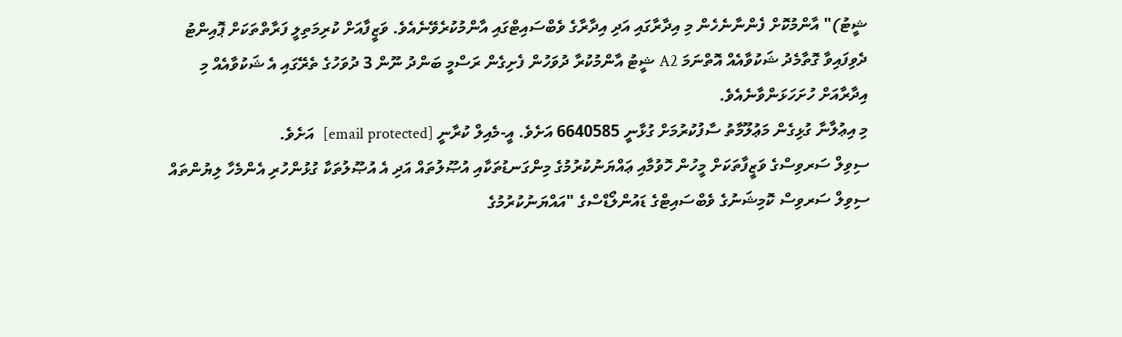ޝީޓު)" އާންމުކޮށް ފެންނާނެހެން މި އިދާރާގައި އަދި އިދާރާގެ ވެބްސައިޓްގައި އާންމުކުރެވޭނެއެވެ. ވަޒީފާއަށް ކުރިމަތިލީ ފަރާތްތަކަށް ޕޮއިންޓު ދެވިފައިވާ ގޮތާމެދު ޝަކުވާއެއް އޮތްނަމަ A2 ޝީޓު އާންމުކުރާ ދުވަހުން ފެށިގެން ރަސްމީ ބަންދު ނޫން 3 ދުވަހުގެ ތެރޭގައި އެ ޝަކުވާއެއް މި އިދާރާއަށް ހުށަހަޅަންވާނެއެވެ.
މި އިޢުލާނާ ގުޅިގެން މަޢުލޫމާތު ސާފުކުރުމަށް ގުޅާނީ 6640585 އަށެވެ. އީ-މެއިލް ކުރާނީ [email protected]  އަށެވެ.
ސިވިލް ސަރވިސްގެ ވަޒީފާތަކަށް މީހުން ހޮވުމާއި ޢައްޔަނުކުރުމުގެ މިންގަނޑުތަކާއި އުޞޫލުތައް އަދި އެ އުޞޫލުތަކާ ގުޅުންހުރި އެންމެހާ ލިޔުންތައް ސިވިލް ސަރވިސް ކޮމިޝަނުގެ ވެބްސައިޓްގެ ޑައުންލޯޑްސްގެ "އައްޔަނުކުރުމުގެ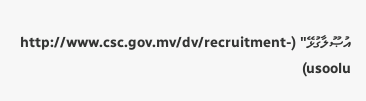އުޞޫލާގުޅޭ" (http://www.csc.gov.mv/dv/recruitment-usoolu)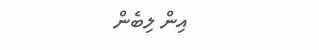އިން ލިބެން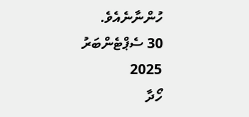ހުންނާނެއެވެ.
30 ސެޕްޓެންބަރު 2025
ހޯދާ